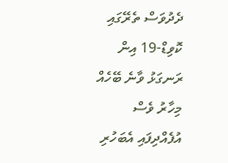ދެދުވަސް ތެރޭގައި ކޮވިޑް-19 އިން ރަނގަޅު ވާނެ ބޭހެއް މިހާރު ވެސް އުފެއްދިފައި އެބަހުރި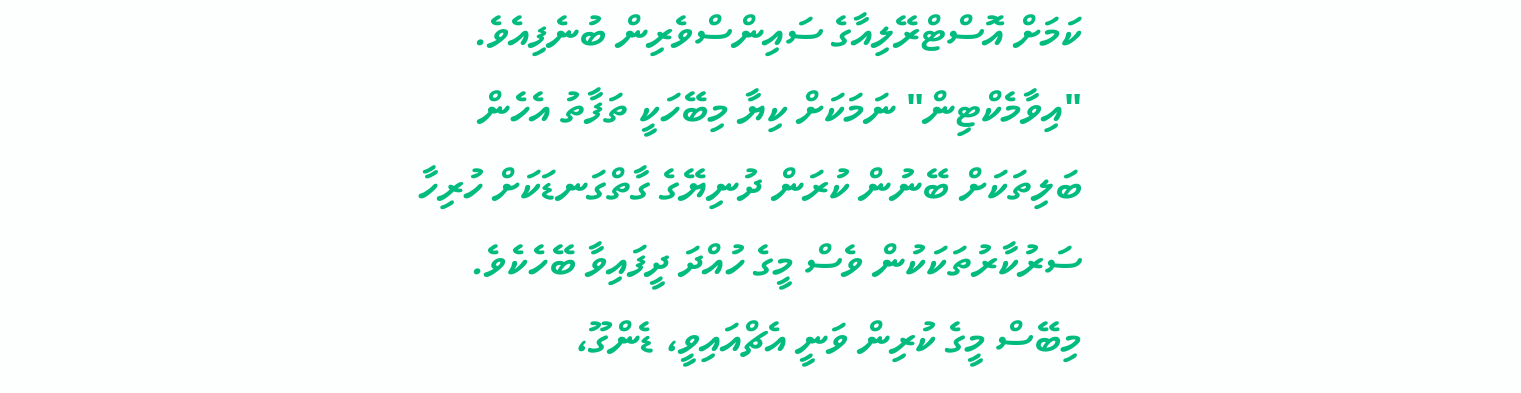ކަމަށް އޮސްޓްރޭލިއާގެ ސައިންސްވެރިން ބުނެފިއެވެ.
"އިވާމެކްޓިން" ނަމަކަށް ކިޔާ މިބޭހަކީ ތަފާތު އެހެން ބަލިތަކަށް ބޭނުން ކުރަން ދުނިޔޭގެ ގާތްގަނޑަކަށް ހުރިހާ ސަރުކާރުތަކަކުން ވެސް މީގެ ހުއްދަ ދީފައިވާ ބޭހެކެވެ. މިބޭސް މީގެ ކުރިން ވަނީ އެޗްއައިވީ، ޑެންގޫ،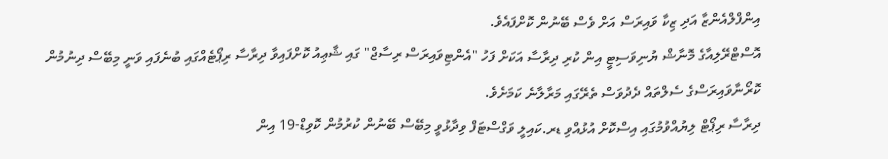އިންފްލްއެންޒާ އަދި ޒިކާ ވައިރަސް އަށް ވެސް ބޭނުން ކޮށްފައެވެ.
އޮސްޓްރޭލިއާގެ މޮނާޝް ޔުނިވަސިޓީ އިން ކުރި ދިރާސާ އަކަށް ފަހު "އެންޓިވައިރަސް ރިސާޖް" ގައި ޝާޢިއު ކޮށްފައިވާ ދިރާސާ ރިޕޯޓެއްގައި ބުނެފައި ވަނީ މިބޭސް ދިނުމުން ކޮރޯނާވައިރަސްގެ ސެލްތައް ދެދުވަސް ތެރޭގައި މަރާލާނެ ކަމަށެވެ.
ދިރާސާ ރިޕޯޓް ލިޔުއްވުމުގައި އިސްކޮށް އުޅުއްވި ޑރ.ކައިލީ ވަގްސްޓަފް ވިދާޅުވީ މިބޭސް ބޭނުން ކުރުމުން ކޮވިޑް-19 އިން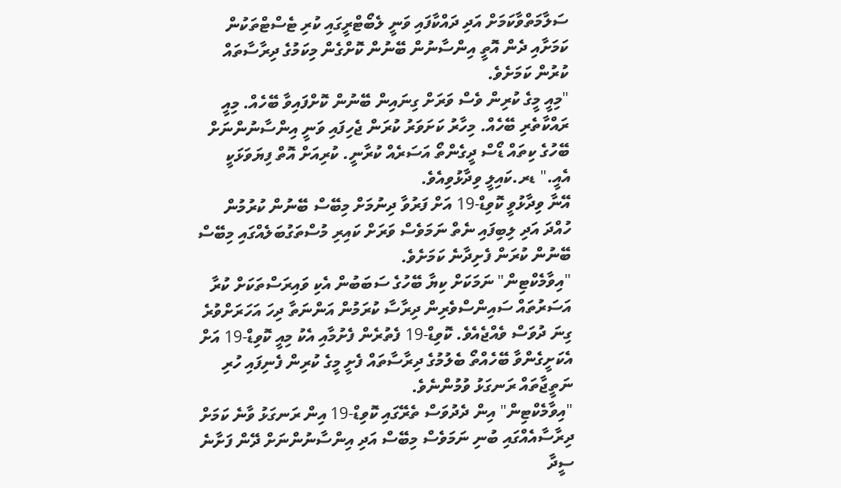ސަލާމަތްވާކަމަށް އަދި ދައްކާފައި ވަނީ ލެބޯޓްރީގައި ކުރި ޓެސްޓްތަކުން ކަމަށާއި ދެން އޮތީ އިންސާނުން ބޭނުން ކޮށްގެން މިކަމުގެ ދިރާސާތައް ކުރުން ކަމަށެވެ.
"މިއީ މީގެ ކުރިން ވެސް ވަރަށް ގިނައިން ބޭނުން ކޮށްފައިވާ ބޭހެއް. މިއީ ރައްކާތެރި ބޭހެއް. މިހާރު ކަށަވަރު ކުރަން ޖެހިފައި ވަނީ އިންސާނުންނަށް ބޭހުގެ ކިތައް ޑޯސް ދީގެންތޯ އަސަރެއް ކުރާނީ. ކުރިއަށް އޮތް ފިޔަވަޅަކީ އެއީ." ޑރ.ކައިލީ ވިދާޅުވިއެވެ.
އޭނާ ވިދާޅުވީ ކޮވިޑް-19 އަށް ފަރުވާ ދިނުމަށް މިބޭސް ބޭނުން ކުރުމުން ހުއްދަ އަދި ލިބިފައި ނެތް ނަމަވެސް ވަރަށް ކައިރި މުސްތަގުބަލެއްގައި މިބޭސް ބޭނުން ކުރަން ފެށިދާނެ ކަމަށެވެ.
"އިވާމެކްޓިން" ނަމަކަށް ކިޔާ ބޭހުގެ ސަބަބުން އެކި ވައިރަސްތަކަށް ކުރާ އަސަރުތައް ސައިންސްވެރިން ދިރާސާ ކުރަމުން އަންނަތާ ދިހަ އަހަރަށްވުރެ ގިނަ ދުވަސް ވެއްޖެއެވެ. ކޮވިޑް-19 ފެތުރެން ފެށުމާއި އެކު މިއީ ކޮވިޑް-19 އަށް އެކަށީގެންވާ ބޭހެއްތޯ ބެލުމުގެ ދިރާސާތައް ފެށީ މީގެ ކުރިން ފެނިފައި ހުރި ނަތީޖާތައް ރަނގަޅު ވުމުންނެވެ.
"އިވާމެކްޓިން" އިން ދެދުވަސް ތެރޭގައި ކޮވިޑް-19 އިން ރަނގަޅު ވާނެ ކަމަށް ދިރާސާއެއްގައި ބުނި ނަމަވެސް މިބޭސް އަދި އިންސާނުންނަށް ދޭން ފަށާނެ ސީދާ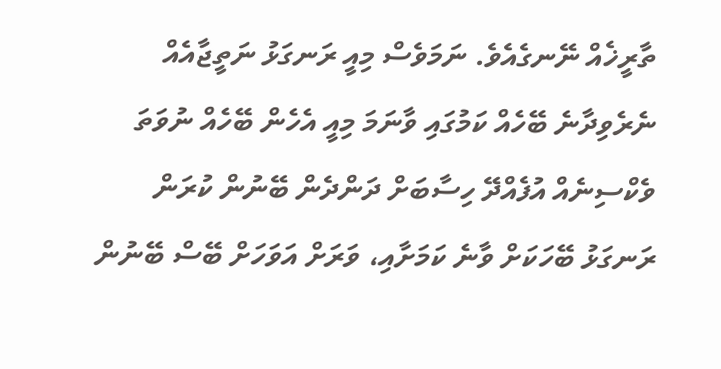ތާރީޚެއް ނޭނގެއެވެ. ނަމަވެސް މިއީ ރަނގަޅު ނަތީޖާއެއް ނެރެވިދާނެ ބޭހެއް ކަމުގައި ވާނަމަ މިއީ އެހެން ބޭހެއް ނުވަތަ ވެކްސިނެއް އުފެއްދޭ ހިސާބަށް ދަންދެން ބޭނުން ކުރަން ރަނގަޅު ބޭހަކަށް ވާނެ ކަމަށާއި، ވަރަށް އަވަހަށް ބޭސް ބޭނުން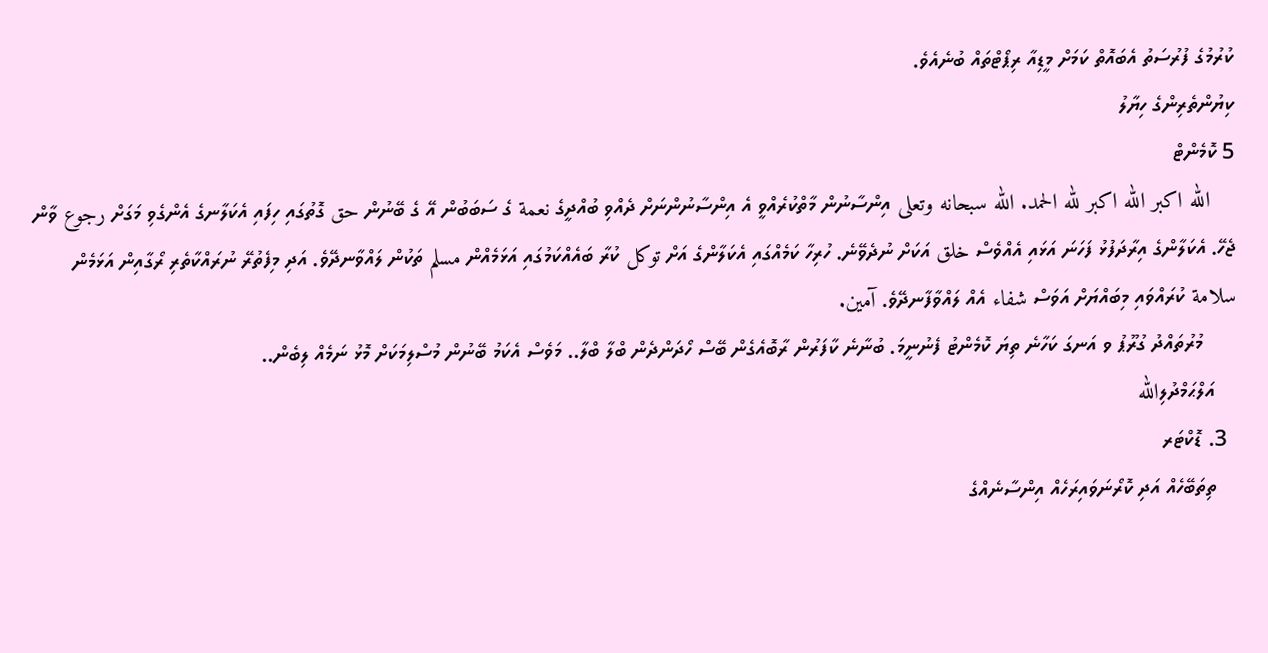ކުރުމުގެ ފުރުސަތު އެބައޮތް ކަމަށް މީޑިއާ ރިޕޯޓްތައް ބުނެއެވެ.
ކިޔުންތެރިންގެ ހިޔާލު
5 ކޮމެންޓް
    الله اكبر الله اكبر لله الحمد. الله سبحانه وتعلى އިންސާނުން މާތްކުރެއްވީ އެ އިންސާނުންނަށް ދެއްވި ބުއްދީގެ نعمة ގެ ސަބަބުން އޭ ގެ ބޭނުން حق ގޮތުގައި ހިފައި އެކަލާނގެ އެންގެވި މަގަށް رجوع ވާން ޖެހޭ. އެކަލާންގެ އިރާދަފުޅު ފަހަނަ އަޅައި އެއްވެސް خلق އަކަށް ނުދެވޭނެ. ހުރިހާ ކަމެއްގައި އެކަލާންގެ އަށް توكل ކުރާ ބައެއްކަމުގައި އަޅަމެއްން مسلم ތަކުން ލައްވާނދޭވެ. އަދި މިފެތުރޭ ނުރައްކާތެރި ރޯގާއިން އަޅަމެން سلامة ކުރައްވައި މިބައްޔަށް އަވަސް شفاء އެއް ލައްވާފާނދޭވެ. آمين.
      މުރުތައްދު ގުރޫޕު ވ އަނގަ ކަހާނެ ތިޔަ ކޮމެންޓު ފެނުނީމަ. ބުނާނެ ކާފަރުން ރާބޮއެގެން ބޭސް ހޯދަންދެން ބްލާ ބްލާ.. މަވެސް އެކަމު ބޭނުން މުސްލިމަކަށް މޮޅު ނަމެއް ލިބެން..
    އަލްޙަމްދުލިالله
  3. ޑޮކްޓަރ
    ތިތަބޭހެއް އަދި ކޮރޯނަވައިރަހެއް އިންސާނެއްގެ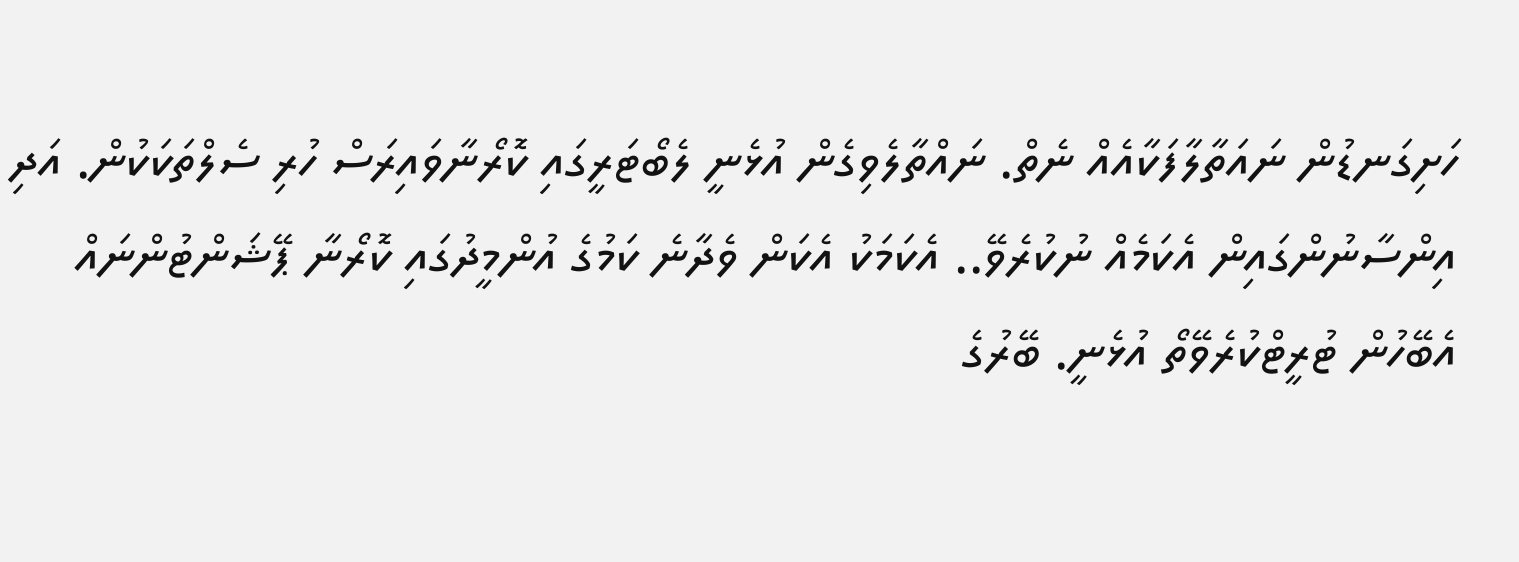ހަށިގަނޑުން ނައަތާލާފަކާއެއް ނެތް. ނައްތާލެވިގެން އުޅެނީ ލެބޯޓަރީގައި ކޮރޯނާވައިރަސް ހުރި ސެލްތަކަކުން. އަދި އިންސާނުންގައިން އެކަމެއް ނުކުރެވޭ.. އެކަމަކު އެކަން ވެދާނެ ކަމުގެ އުންމީދުގައި ކޮރޯނާ ޕޭޝަންޓުންނައް އެބޭހުން ޓުރީޓްކުރެވޭތޯ އުޅެނީ. ބޭރުގެ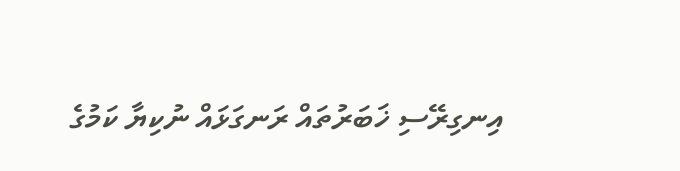އިނގިރޭސި ޚަބަރުތައް ރަނގަޅައް ނުކިޔާ ކަމުގެ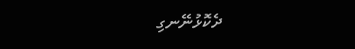ދެކޮޅުނޭނގި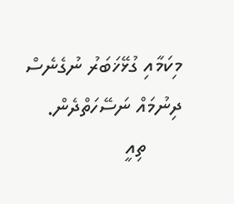މިކަމާއި ގުޅޭޚަބަރު ނުގެނެސް ދިނުމައް ނަސޭހަތްދެން.
      ތިއީ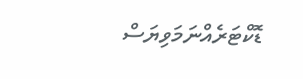ޑޮކްޓަރެއްނަމަވިޔަސް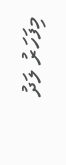މިފަހަރު ލަދު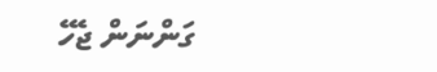ގަންނަން ޖެހޭ